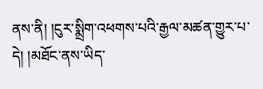ནས་ནི། །ངུར་སྨྲིག་འཕགས་པའི་རྒྱལ་མཚན་གྱུར་པ་དེ། །མཐོང་ནས་ཡིད་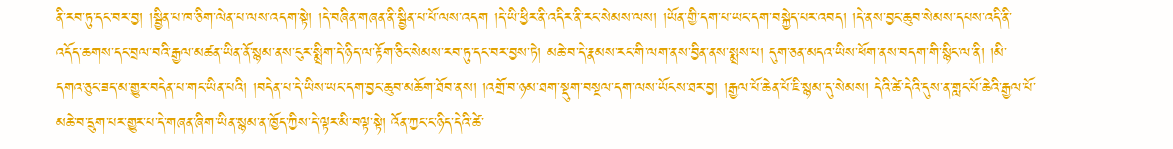ནི་རབ་ཏུ་དང་བར་བྱ། །སྦྱིན་པ་ཁ་ཅིག་ལེན་པ་ལས་འདག་སྟེ། །དེ་བཞིན་གཞན་ནི་སྦྱིན་པ་པོ་ལས་འདག །དེ་ཡི་ཕྱིར་ནི་འདིར་ནི་རང་སེམས་ལས། །ཡོན་གྱི་དག་པ་ཡང་དག་བསྐྱེད་པར་འབད། །དེ་ནས་བྱང་ཆུབ་སེམས་དཔས་འདི་ནི་འདོད་ཆགས་དང་བྲལ་བའི་རྒྱལ་མཚན་ཡིན་ནོ་སྙམ་ནས་ངུར་སྨྲིག་དེ་ཉིད་ལ་རྟོག་ཅིང་སེམས་རབ་ཏུ་དང་བར་བྱས་ཏེ། མཆེ་བ་དེ་རྣམས་རང་གི་ལག་ནས་བྱིན་ནས་སྨྲས་པ། དུག་ཅན་མདའ་ཡིས་ཕོག་ནས་བདག་གི་སྙིང་ལ་ནི། །མི་དགའ་ཅུང་ཟད་མ་གྱུར་བདེན་པ་གང་ཡིན་པའི། །བདེན་པ་དེ་ཡིས་ཡང་དག་བྱང་ཆུབ་མཆོག་ཐོབ་ནས། །འགྲོ་བ་ཉམ་ཐག་སྡུག་བསྔལ་དག་ལས་ཡོངས་ཐར་བྱ། །རྒྱལ་པོ་ཆེན་པོ་ཇི་སྙམ་དུ་སེམས། དེའི་ཚེ་དེའི་དུས་ན་གླང་པོ་ཆེའི་རྒྱལ་པོ་མཆེ་བ་དྲུག་པར་གྱུར་པ་དེ་གཞན་ཞིག་ཡིན་སྙམ་ན་ཁྱོད་ཀྱིས་དེ་ལྟར་མི་བལྟ་སྟེ། འོན་ཀྱང་ང་ཉིད་དེའི་ཚེ་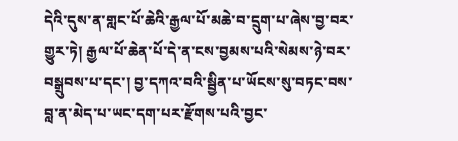དེའི་དུས་ན་གླང་པོ་ཆེའི་རྒྱལ་པོ་མཆེ་བ་དྲུག་པ་ཞེས་བྱ་བར་གྱུར་ཏེ། རྒྱལ་པོ་ཆེན་པོ་དེ་ན་ངས་བྱམས་པའི་སེམས་ཉེ་བར་བསྒྲུབས་པ་དང་། བྱ་དཀའ་བའི་སྦྱིན་པ་ཡོངས་སུ་བཏང་བས་བླ་ན་མེད་པ་ཡང་དག་པར་རྫོགས་པའི་བྱང་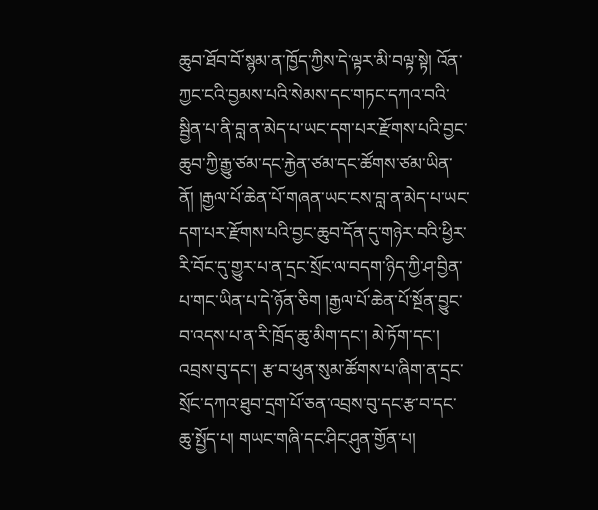ཆུབ་ཐོབ་བོ་སྙམ་ན་ཁྱོད་ཀྱིས་དེ་ལྟར་མི་བལྟ་སྟེ། འོན་ཀྱང་ངའི་བྱམས་པའི་སེམས་དང་གཏང་དཀའ་བའི་སྦྱིན་པ་ནི་བླ་ན་མེད་པ་ཡང་དག་པར་རྫོགས་པའི་བྱང་ཆུབ་ཀྱི་རྒྱུ་ཙམ་དང་རྐྱེན་ཙམ་དང་ཚོགས་ཙམ་ཡིན་ནོ། །རྒྱལ་པོ་ཆེན་པོ་གཞན་ཡང་ངས་བླ་ན་མེད་པ་ཡང་དག་པར་རྫོགས་པའི་བྱང་ཆུབ་དོན་དུ་གཉེར་བའི་ཕྱིར་རི་བོང་དུ་གྱུར་པ་ན་དྲང་སྲོང་ལ་བདག་ཉིད་ཀྱི་ཤ་བྱིན་པ་གང་ཡིན་པ་དེ་ཉོན་ཅིག །རྒྱལ་པོ་ཆེན་པོ་སྔོན་བྱུང་བ་འདས་པ་ན་རི་ཁྲོད་ཆུ་མིག་དང་། མེ་ཏོག་དང་། འབྲས་བུ་དང་། རྩ་བ་ཕུན་སུམ་ཚོགས་པ་ཞིག་ན་དྲང་སྲོང་དཀའ་ཐུབ་དྲག་པོ་ཅན་འབྲས་བུ་དང་རྩ་བ་དང་ཆུ་སྤྱོད་པ། གཡང་གཞི་དང་ཤིང་ཤུན་གྱོན་པ།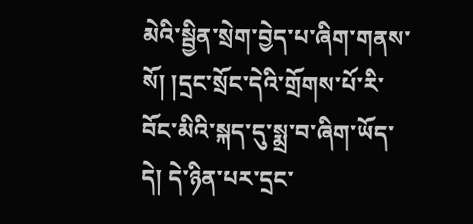མེའི་སྦྱིན་སྲེག་བྱེད་པ་ཞིག་གནས་སོ། །དྲང་སྲོང་དེའི་གྲོགས་པོ་རི་བོང་མིའི་སྐད་དུ་སྨྲ་བ་ཞིག་ཡོད་དེ། དེ་ཉིན་པར་དྲང་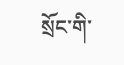སྲོང་གི་